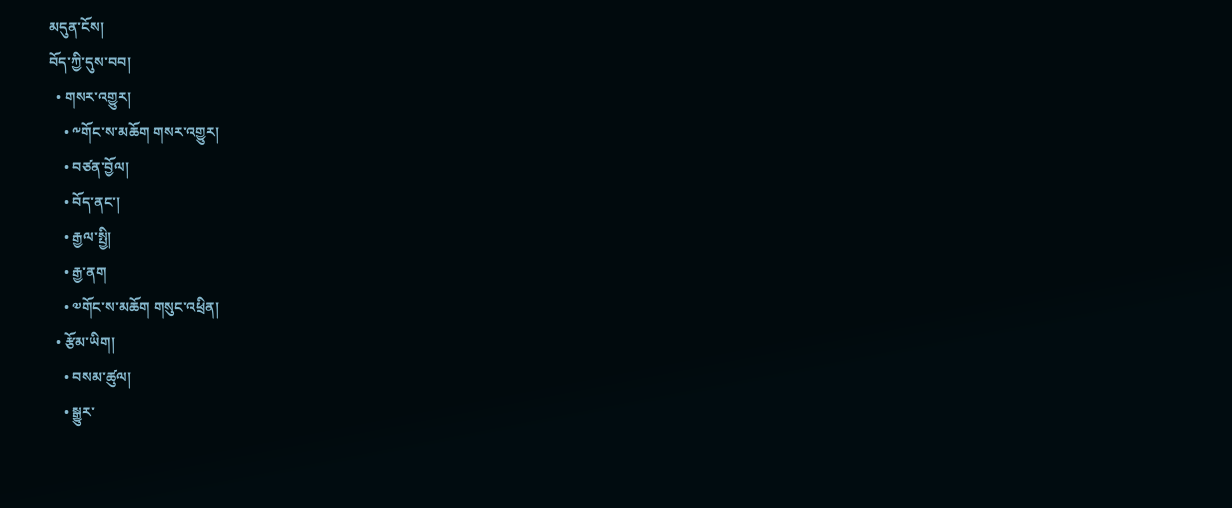མདུན་ངོས།
བོད་ཀྱི་དུས་བབ།
  • གསར་འགྱུར།
    • ༸གོང་ས་མཆོག གསར་འགྱུར།
    • བཙན་བྱོལ།
    • བོད་ནང་།
    • རྒྱལ་སྤྱི།
    • རྒྱ་ནག
    • ༧གོང་ས་མཆོག གསུང་འཕྲིན།
  • རྩོམ་ཡིག།
    • བསམ་ཚུལ།
    • སྒྱུར་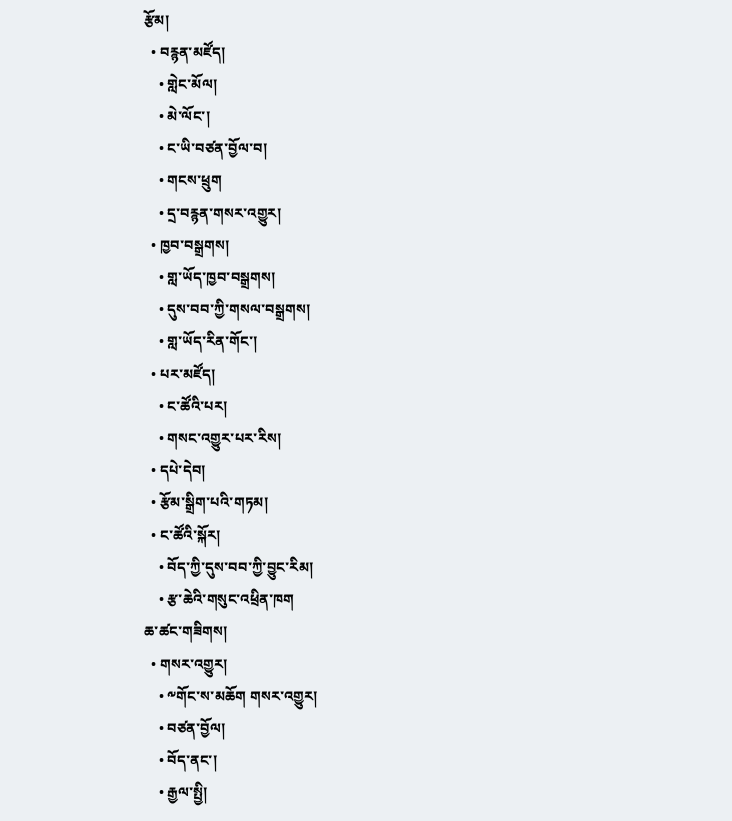རྩོམ།
  • བརྙན་མཛོད།
    • གླེང་མོལ།
    • མེ་ལོང་།
    • ང་ཡི་བཙན་བྱོལ་བ།
    • གངས་ཕྲུག
    • དྲ་བརྙན་གསར་འགྱུར།
  • ཁྱབ་བསྒྲགས།
    • གླ་ཡོད་ཁྱབ་བསྒྲགས།
    • དུས་བབ་ཀྱི་གསལ་བསྒྲགས།
    • གླ་ཡོད་རིན་གོང་།
  • པར་མཛོད།
    • ང་ཚོའི་པར།
    • གསང་འགྱུར་པར་རིས།
  • དཔེ་དེབ།
  • རྩོམ་སྒྲིག་པའི་གཏམ།
  • ང་ཚོའི་སྐོར།
    • བོད་ཀྱི་དུས་བབ་ཀྱི་བྱུང་རིམ།
    • རྩ་ཆེའི་གསུང་འཕྲིན་ཁག
ཆ་ཚང་གཟིགས།
  • གསར་འགྱུར།
    • ༸གོང་ས་མཆོག གསར་འགྱུར།
    • བཙན་བྱོལ།
    • བོད་ནང་།
    • རྒྱལ་སྤྱི།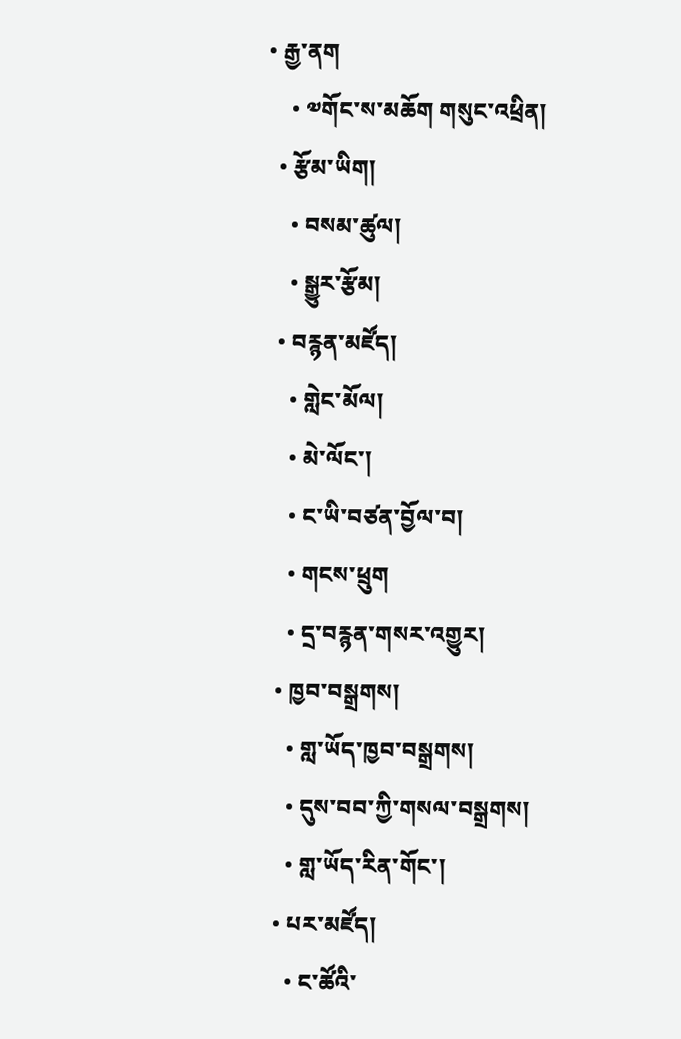• རྒྱ་ནག
    • ༧གོང་ས་མཆོག གསུང་འཕྲིན།
  • རྩོམ་ཡིག།
    • བསམ་ཚུལ།
    • སྒྱུར་རྩོམ།
  • བརྙན་མཛོད།
    • གླེང་མོལ།
    • མེ་ལོང་།
    • ང་ཡི་བཙན་བྱོལ་བ།
    • གངས་ཕྲུག
    • དྲ་བརྙན་གསར་འགྱུར།
  • ཁྱབ་བསྒྲགས།
    • གླ་ཡོད་ཁྱབ་བསྒྲགས།
    • དུས་བབ་ཀྱི་གསལ་བསྒྲགས།
    • གླ་ཡོད་རིན་གོང་།
  • པར་མཛོད།
    • ང་ཚོའི་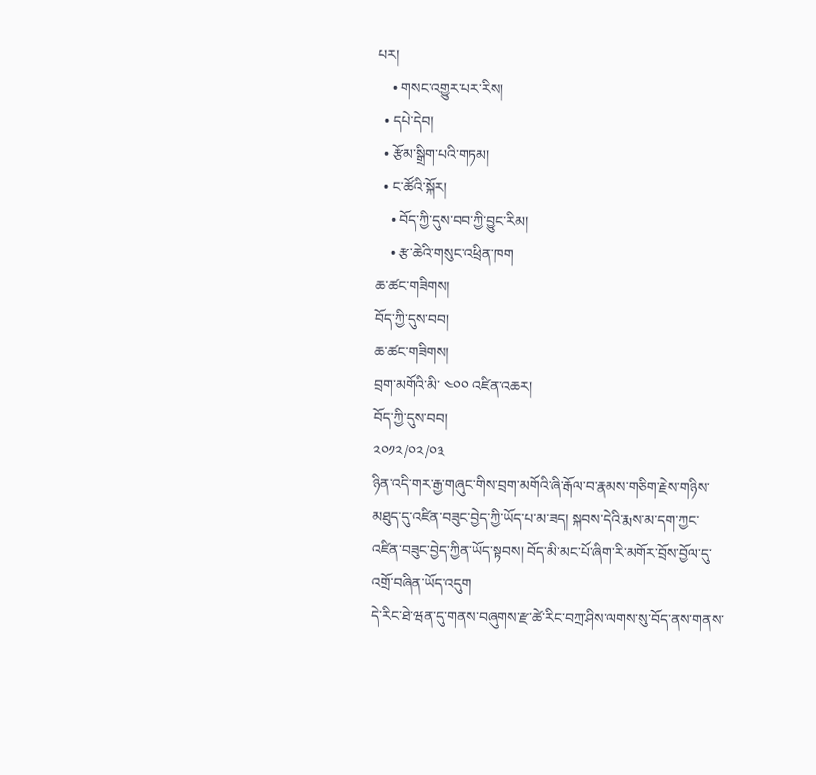པར།
    • གསང་འགྱུར་པར་རིས།
  • དཔེ་དེབ།
  • རྩོམ་སྒྲིག་པའི་གཏམ།
  • ང་ཚོའི་སྐོར།
    • བོད་ཀྱི་དུས་བབ་ཀྱི་བྱུང་རིམ།
    • རྩ་ཆེའི་གསུང་འཕྲིན་ཁག
ཆ་ཚང་གཟིགས།
བོད་ཀྱི་དུས་བབ།
ཆ་ཚང་གཟིགས།
བྲག་མགོའི་མི་ ༤༠༠ འཛིན་འཆར།
བོད་ཀྱི་དུས་བབ།
༢༠༡༢/༠༢/༠༣
ཉིན་འདི་གར་རྒྱ་གཞུང་གིས་བྲག་མགོའི་ཞི་རྒོལ་བ་རྣམས་གཅིག་རྗེས་གཉིས་མཐུད་དུ་འཛིན་བཟུང་བྱེད་ཀྱི་ཡོད་པ་མ་ཟད། སྐབས་དེའི་རྨས་མ་དག་ཀྱང་འཛིན་བཟུང་བྱེད་ཀྱིན་ཡོད་སྟབས། བོད་མི་མང་པོ་ཞིག་རི་མགོར་བྲོས་བྱོལ་དུ་འགྲོ་བཞིན་ཡོད་འདུག
དེ་རིང་ཐེ་ཝན་དུ་གནས་བཞུགས་རྫ་ཚེ་རིང་བཀྲ་ཤིས་ལགས་སུ་བོད་ནས་གནས་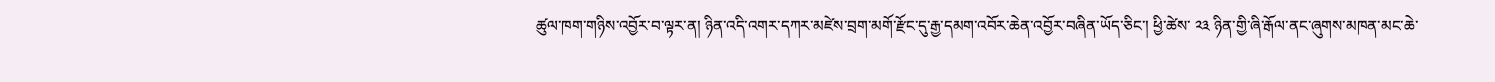ཚུལ་ཁག་གཉིས་འབྱོར་བ་ལྟར་ན། ཉིན་འདི་འགར་དཀར་མཛེས་བྲག་མགོ་རྫོང་དུ་རྒྱ་དམག་འབོར་ཆེན་འབྱོར་བཞིན་ཡོད་ཅིང་། ཕྱི་ཚེས་ ༢༣ ཉིན་གྱི་ཞི་རྒོལ་ནང་ཞུགས་མཁན་མང་ཆེ་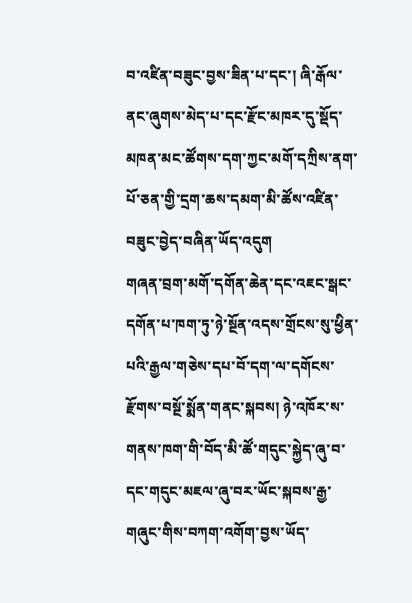བ་འཛིན་བཟུང་བྱས་ཟིན་པ་དང་། ཞི་རྒོལ་ནང་ཞུགས་མེད་པ་དང་རྫོང་མཁར་དུ་སྡོད་མཁན་མང་ཚོགས་དག་ཀྱང་མགོ་དཀྲིས་ནག་པོ་ཅན་གྱི་དྲག་ཆས་དམག་མི་ཚོས་འཛིན་བཟུང་བྱེད་བཞིན་ཡོད་འདུག
གཞན་བྲག་མགོ་དགོན་ཆེན་དང་འཇང་སྒང་དགོན་པ་ཁག་ཏུ་ཉེ་སྔོན་འདས་གྲོངས་སུ་ཕྱིན་པའི་རྒྱལ་གཅེས་དཔ་བོ་དག་ལ་དགོངས་རྫོགས་བསྔོ་སྨོན་གནང་སྐབས། ཉེ་འཁོར་ས་གནས་ཁག་གི་བོད་མི་ཚོ་གདུང་སྐྱེད་ཞུ་བ་དང་གདུང་མཇལ་ཞུ་བར་ཡོང་སྐབས་རྒྱ་གཞུང་གིས་བཀག་འགོག་བྱས་ཡོད་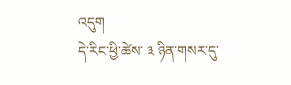འདུག
དེ་རིང་ཕྱི་ཚེས་ ༣ ཉིན་གསར་དུ་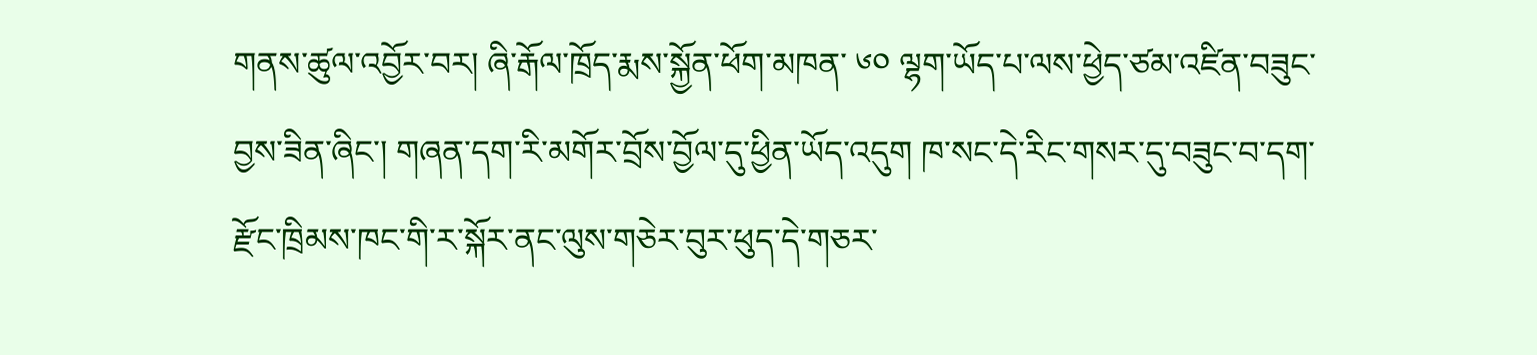གནས་ཚུལ་འབྱོར་བར། ཞི་རྒོལ་ཁྲོད་རྨས་སྐྱོན་ཕོག་མཁན་ ༦༠ ལྷག་ཡོད་པ་ལས་ཕྱེད་ཙམ་འཛིན་བཟུང་བྱས་ཟིན་ཞིང་། གཞན་དག་རི་མགོར་བྲོས་བྱོལ་དུ་ཕྱིན་ཡོད་འདུག ཁ་སང་དེ་རིང་གསར་དུ་བཟུང་བ་དག་རྫོང་ཁྲིམས་ཁང་གི་ར་སྐོར་ནང་ལུས་གཅེར་བུར་ཕུད་དེ་གཅར་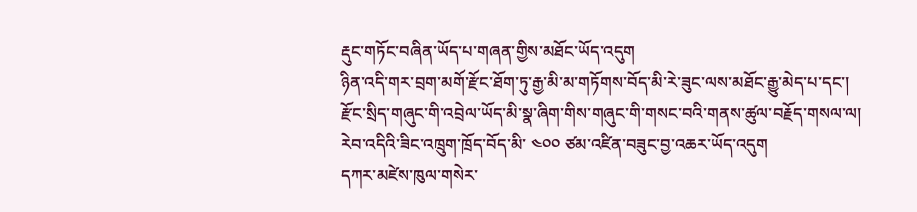རྡུང་གཏོང་བཞིན་ཡོད་པ་གཞན་གྱིས་མཐོང་ཡོད་འདུག
ཉིན་འདི་གར་བྲག་མགོ་རྫོང་ཐོག་ཏུ་རྒྱ་མི་མ་གཏོགས་བོད་མི་རེ་ཟུང་ལས་མཐོང་རྒྱུ་མེད་པ་དང་། རྫོང་སྲིད་གཞུང་གི་འབྲེལ་ཡོད་མི་སྣ་ཞིག་གིས་གཞུང་གི་གསང་བའི་གནས་ཚུལ་བརྗོད་གསལ་ལ། རེབ་འདིའི་ཟིང་འཁྲུག་ཁྲོད་བོད་མི་ ༤༠༠ ཙམ་འཛིན་བཟུང་བྱ་འཆར་ཡོད་འདུག
དཀར་མཛེས་ཁུལ་གསེར་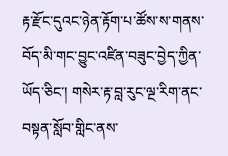རྟ་རྫོང་དུའང་ཉེན་རྟོག་པ་ཚོས་ས་གནས་བོད་མི་གང་བྱུང་འཛིན་བཟུང་བྱེད་ཀྱིན་ཡོད་ཅིང་། གསེར་རྟ་བླ་རུང་ལྔ་རིག་ནང་བསྟན་སློབ་གླིང་ནས་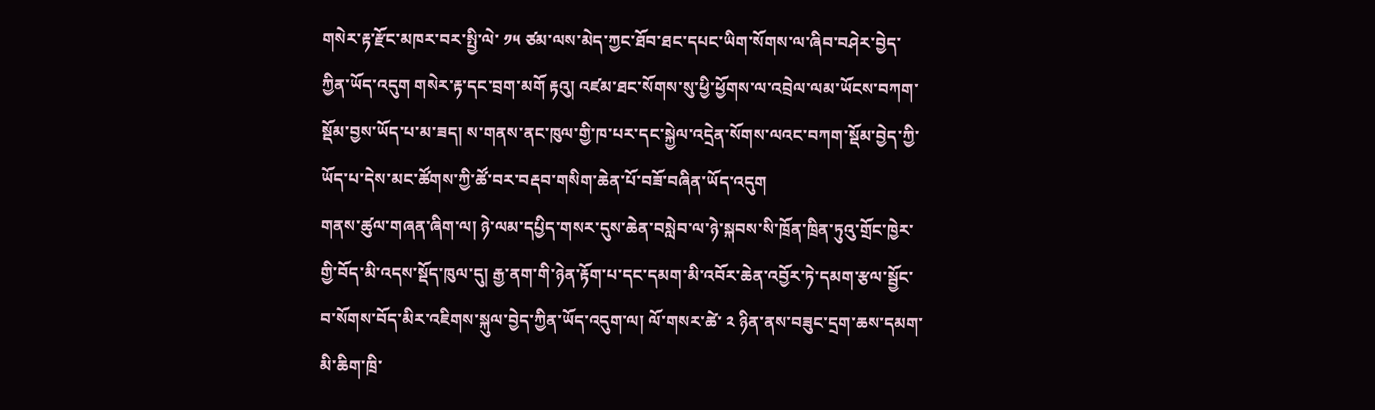གསེར་རྟ་རྫོང་མཁར་བར་སྤྱི་ལེ་ ༡༥ ཙམ་ལས་མེད་ཀྱང་ཐོབ་ཐང་དཔང་ཡིག་སོགས་ལ་ཞིབ་བཤེར་བྱེད་ཀྱིན་ཡོད་འདུག གསེར་རྟ་དང་བྲག་མགོ རྟའུ། འཛམ་ཐང་སོགས་སུ་ཕྱི་ཕྱོགས་ལ་འབྲེལ་ལམ་ཡོངས་བཀག་སྡོམ་བྱས་ཡོད་པ་མ་ཟད། ས་གནས་ནང་ཁུལ་གྱི་ཁ་པར་དང་སྐྱེལ་འདྲེན་སོགས་ལའང་བཀག་སྡོམ་བྱེད་ཀྱི་ཡོད་པ་དེས་མང་ཚོགས་ཀྱི་ཚོ་བར་བརྡབ་གསིག་ཆེན་པོ་བཟོ་བཞིན་ཡོད་འདུག
གནས་ཚུལ་གཞན་ཞིག་ལ། ཉེ་ལམ་དཔྱིད་གསར་དུས་ཆེན་བསླེབ་ལ་ཉེ་སྐབས་སི་ཁྲོན་ཁྲིན་ཏུའུ་གྲོང་ཁྱེར་གྱི་བོད་མི་འདས་སྡོད་ཁུལ་དུ། རྒྱ་ནག་གི་ཉེན་རྟོག་པ་དང་དམག་མི་འབོར་ཆེན་འབྱོར་ཏེ་དམག་རྩལ་སྦྱོང་བ་སོགས་བོད་མིར་འཇིགས་སྐུལ་བྱེད་ཀྱིན་ཡོད་འདུག་ལ། ལོ་གསར་ཚེ་ ༢ ཉིན་ནས་བཟུང་དྲག་ཆས་དམག་མི་ཆིག་ཁྲི་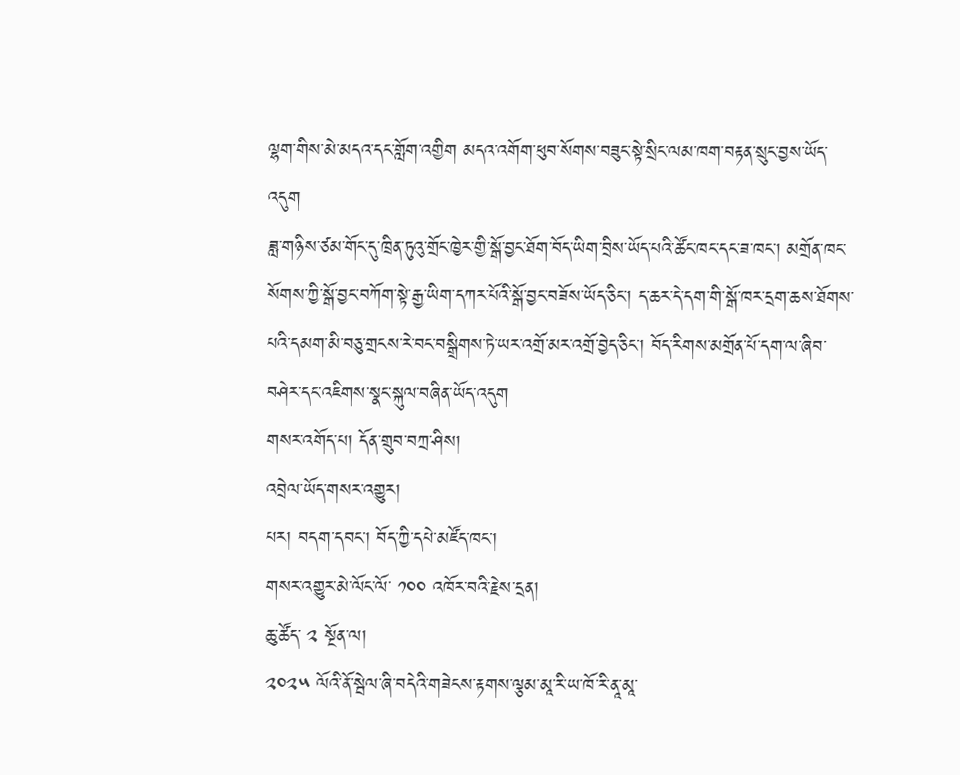ལྷག་གིས་མེ་མདའ་དང་གློག་འགྱིག མདའ་འགོག་ཕུབ་སོགས་བཟུང་སྟེ་སྲིང་ལམ་ཁག་བརྟན་སྲུང་བྱས་ཡོད་འདུག
ཟླ་གཉིས་ཙམ་གོང་དུ་ཁྲིན་ཏུའུ་གྲོང་ཁྱེར་གྱི་སྒོ་བྱང་ཐོག་བོད་ཡིག་བྲིས་ཡོད་པའི་ཚོང་ཁང་དང་ཟ་ཁང་། མགྲོན་ཁང་སོགས་ཀྱི་སྒོ་བྱང་བཀོག་སྟེ་རྒྱ་ཡིག་དཀར་པོའི་སྒོ་བྱང་བཟོས་ཡོད་ཅིང་། ད་ཆར་དེ་དག་གི་སྒོ་ཁར་དྲག་ཆས་ཐོགས་པའི་དམག་མི་བཅུ་གྲངས་རེ་བང་བསྒྲིགས་ཏེ་ཡར་འགྲོ་མར་འགྲོ་བྱེད་ཅིང་། བོད་རིགས་མགྲོན་པོ་དག་ལ་ཞིབ་བཤེར་དང་འཇིགས་སྣང་སྐུལ་བཞིན་ཡོད་འདུག
གསར་འགོད་པ། དོན་གྲུབ་བཀྲ་ཤིས།
འབྲེལ་ཡོད་གསར་འགྱུར།
པར། བདག་དབང་། བོད་ཀྱི་དཔེ་མཛོད་ཁང་།
གསར་འགྱུར་མེ་ལོང་ལོ་ ༡༠༠ འཁོར་བའི་རྗེས་དྲན།
ཆུ་ཚོད་ ༢ སྔོན་ལ།
༢༠༢༥ ལོའི་ནོ་སྦེལ་ཞི་བདེའི་གཟེངས་རྟགས་ལྕམ་མཱ་རི་ཡ་ཁོ་རི་ནཱ་མཱ་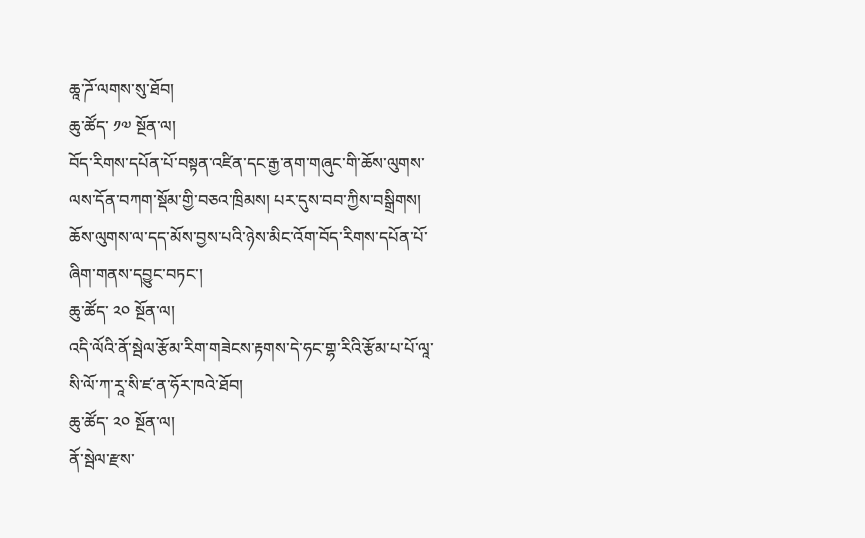ཆཱ་ཌོ་ལགས་སུ་ཐོབ།
ཆུ་ཚོད་ ༡༧ སྔོན་ལ།
བོད་རིགས་དཔོན་པོ་བསྟན་འཛིན་དང་རྒྱ་ནག་གཞུང་གི་ཆོས་ལུགས་ལས་དོན་བཀག་སྡོམ་གྱི་བཅའ་ཁྲིམས། པར་དུས་བབ་ཀྱིས་བསྒྲིགས།
ཆོས་ལུགས་ལ་དད་མོས་བྱས་པའི་ཉེས་མིང་འོག་བོད་རིགས་དཔོན་པོ་ཞིག་གནས་དབྱུང་བཏང་།
ཆུ་ཚོད་ ༢༠ སྔོན་ལ།
འདི་ལོའི་ནོ་སྦེལ་རྩོམ་རིག་གཟེངས་རྟགས་དེ་ཧང་གྷ་རིའི་རྩོམ་པ་པོ་ལཱ་སི་ལོ་ཀ་རཱ་སི་ཛ་ན་ཧོར་ཁའེ་ཐོབ།
ཆུ་ཚོད་ ༢༠ སྔོན་ལ།
ནོ་སྦེལ་རྫས་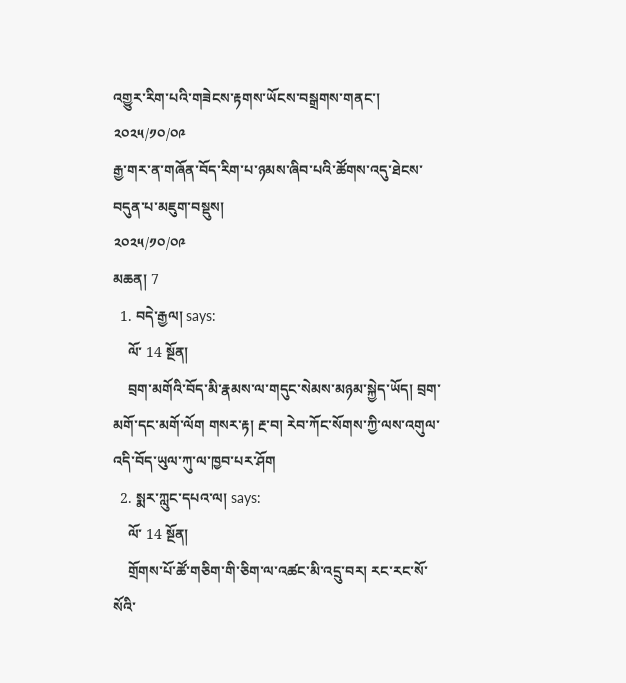འགྱུར་རིག་པའི་གཟེངས་རྟགས་ཡོངས་བསྒྲགས་གནང་།
༢༠༢༥/༡༠/༠༩
རྒྱ་གར་ན་གཞོན་བོད་རིག་པ་ཉམས་ཞིབ་པའི་ཚོགས་འདུ་ཐེངས་བདུན་པ་མཇུག་བསྡུས།
༢༠༢༥/༡༠/༠༩
མཆན། 7
  1. བདེ་རྒྱལ། says:
    ལོ་ 14 སྔོན།
    བྲག་མགོའི་བོད་མི་རྣམས་ལ་གདུང་སེམས་མཉམ་སྐྱེད་ཡོད། བྲག་མགོ་དང་མགོ་ལོག གསར་རྟ། རྔ་བ། རེབ་ཀོང་སོགས་ཀྱི་ལས་འགུལ་འདི་བོད་ཡུལ་ཀུ་ལ་ཁྱབ་པར་ཤོག
  2. སྨར་ཀླུང་དཔའ་ལ། says:
    ལོ་ 14 སྔོན།
    གྲོགས་པོ་ཚོ་གཅིག་གི་ཅིག་ལ་འཚང་མི་འདྲུ་བར། རང་རང་སོ་སོའི་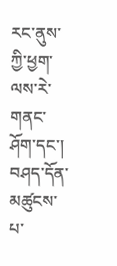རང་ནུས་ཀྱི་ཕྱག་ལས་རེ་གནང་ཤོག་དང་། བཤད་དོན་མཚུངས་པ་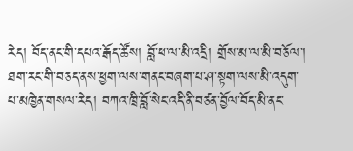རེད། བོད་ནང་གི་དཔའ་རྒོད་ཚོས། བློ་ཕ་ལ་མི་འདྲི། གྲོས་མ་ལ་མི་བཅོལ་། ཐག་རང་གི་བཅད་ནས་ཕྱག་ལས་གནང་བཞག་པ་ཤ་སྟག་ལས་མི་འདུག་པ་མཁྱེན་གསལ་རེད། བཀའ་ཁྲི་བློ་སེང་འདི་ནི་བཙན་བྱོལ་བོད་མི་ནང་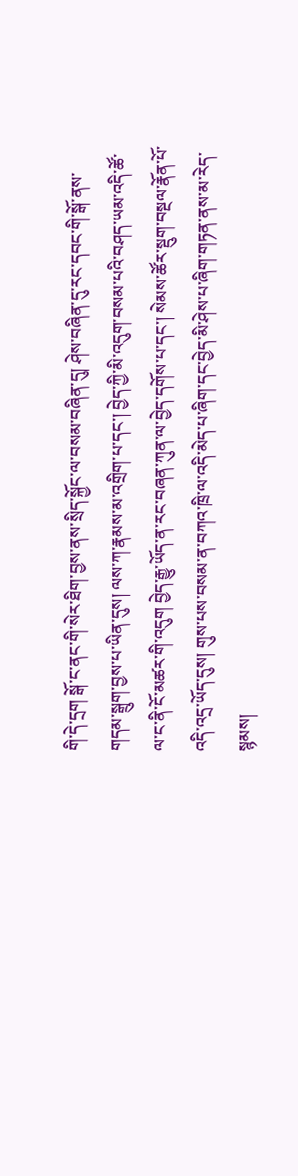གི་དེ་དྲག སྒོ་ང་ནང་གི་སེར་ཐིག་བྱས་ནས་སྲིད་སྐྱོང་ལ་བསམ་བཞིན་དུ། ཤེས་བཞིན་དུ་རང་དབང་གི་སྒོ་ནས་གདམ་སྒྲུག་བྱས་པ་ཡིན་དུས། ལས་ཀ་རྣམས་མ་འགྲིག་པ་དང་། བྱེད་ཀྱི་མི་འདུག་བསམ་པའི་བཤད་ཡམ་འདི་ཚོ་ལ་ང་ནི་ངོ་མཚར་གི་འདུག བྱེད་རྒྱུ་ཡོད་ན་རང་བཞན་ཀུན་ལ་བྱེད་དགོས་པ་དང་། སེམས་ཚོར་སྡུག་བསྔལ་རྣོན་པོ་འདི་འདྲ་ཡོད་དུས། གུས་པས་བསམ་ན་བཀའ་ཁྲི་ལ་འདི་མེད་པ་ཞིག་དང་བྱེད་མི་ཤེས་པ་ཞིག་གཏན་ནས་མ་རེད་སྙམས།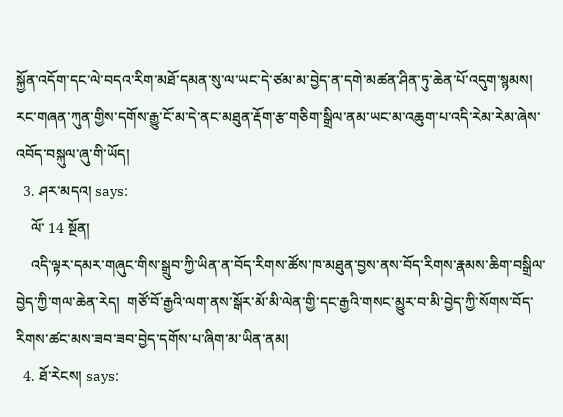སྐྱོན་འདོག་དང་ལེ་བདའ་རིག་མཐོ་དམན་སུ་ལ་ཡང་དེ་ཙམ་མ་བྱེད་ན་དགེ་མཚན་ཤིན་ཏུ་ཆེན་པོ་འདུག་སྙམས། རང་གཞན་ཀུན་གྱིས་དགོས་རྒྱུ་ངོ་མ་དེ་ནང་མཐུན་རྡོག་རྩ་གཅིག་སྒྲིལ་ནམ་ཡང་མ་འཆུག་པ་འདི་རེམ་རེམ་ཞེས་འབོད་བསྐུལ་ཞུ་གི་ཡོད།
  3. ཤར་མདའ། says:
    ལོ་ 14 སྔོན།
    འདི་ལྟར་དམར་གཞུང་གིས་སྒྲུབ་ཀྱི་ཡིན་ན་བོད་རིགས་ཚོས་ཁ་མཐུན་བྱས་ནས་བོད་རིགས་རྣམས་ཆིག་བསྒྲིལ་བྱེད་ཀྱི་གལ་ཆེན་རེད།  གཙོ་བོ་རྒྱའི་ལག་ནས་སྒོར་མོ་མི་ལེན་གྱི་དང་རྒྱའི་གསང་མྱུར་བ་མི་བྱེད་ཀྱི་སོགས་བོད་རིགས་ཚང་མས་ཟབ་ཟབ་བྱེད་དགོས་པ་ཞིག་མ་ཡིན་ནམ།
  4. ཐོ་རེངས། says: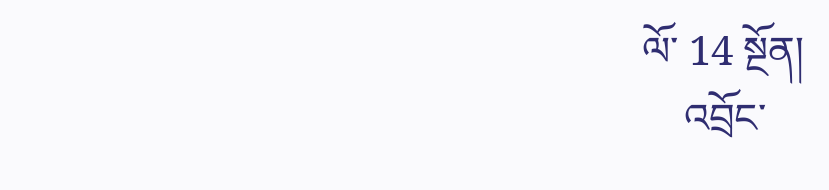ལོ་ 14 སྔོན།
    འབྲོང་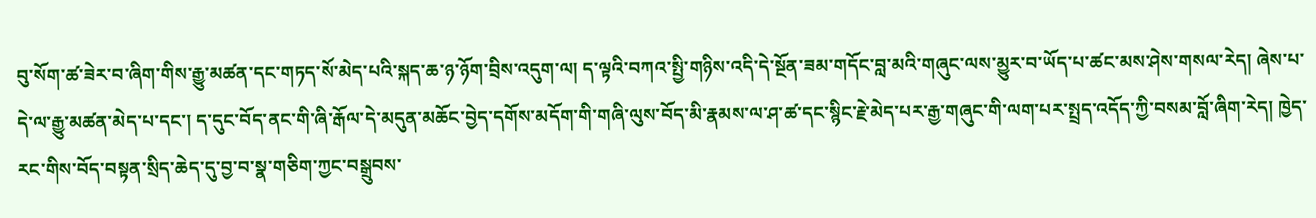བུ་སོག་ཚ་ཟེར་བ་ཞིག་གིས་རྒྱུ་མཚན་དང་གཏད་སོ་མེད་པའི་སྐད་ཆ་ཉ་ཉོག་བྲིས་འདུག་ལ། ད་ལྟའི་བཀའ་སྤྱི་གཉིས་འདི་དེ་སྔོན་ཟམ་གདོང་བླ་མའི་གཞུང་ལས་མྱུར་བ་ཡོད་པ་ཚང་མས་ཤེས་གསལ་རེད། ཞེས་པ་དེ་ལ་རྒྱུ་མཚན་མེད་པ་དང་། ད་དུང་བོད་ནང་གི་ཞི་རྒོལ་དེ་མདུན་མཆོང་བྱེད་དགོས་མདོག་གི་གཞི་ལུས་བོད་མི་རྣམས་ལ་ཤ་ཚ་དང་སྙིང་རྗེ་མེད་པར་རྒྱ་གཞུང་གི་ལག་པར་སྤྲད་འདོད་ཀྱི་བསམ་བློ་ཞིག་རེད། ཁྱེད་རང་གིས་བོད་བསྟན་སྲིད་ཆེད་དུ་བྱ་བ་སྣ་གཅིག་ཀྱང་བསྒྲུབས་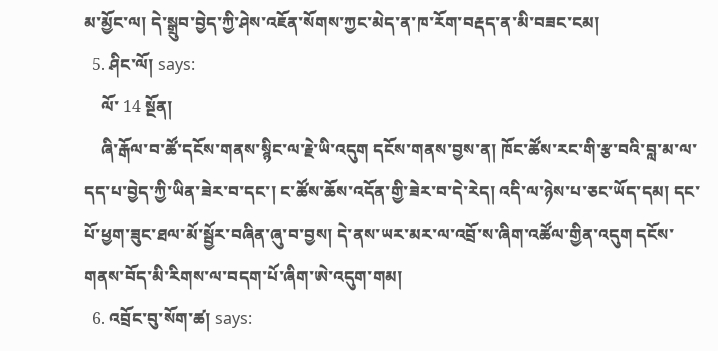མ་མྱོང་ལ། དེ་སྒྲུབ་བྱེད་ཀྱི་ཤེས་འཇོན་སོགས་ཀྱང་མེད་ན་ཁ་རོག་བརྡད་ན་མི་བཟང་ངམ།
  5. ཤིང་ལོ། says:
    ལོ་ 14 སྔོན།
    ཞི་རྒོལ་བ་ཚོ་དངོས་གནས་སྙིང་ལ་རྗེ་ཡི་འདུག དངོས་གནས་བྱས་ན། ཁོང་ཚོས་རང་གི་རྩ་བའི་བླ་མ་ལ་དད་པ་བྱེད་ཀྱི་ཡིན་ཟེར་བ་དང་། ང་ཚོས་ཆོས་འདོན་གྱི་ཟེར་བ་དེ་རེད། འདི་ལ་ཉེས་པ་ཅང་ཡོད་དམ། དང་པོ་ཕྱག་ཟུང་ཐལ་མོ་སྦྱོར་བཞིན་ཞུ་བ་བྱས། དེ་ནས་ཡར་མར་ལ་འབྲོ་ས་ཞིག་འཚོལ་གྱིན་འདུག དངོས་གནས་བོད་མི་རིགས་ལ་བདག་པོ་ཞིག་ཨེ་འདུག་གམ།
  6. འབྲོང་བུ་སོག་ཚ། says: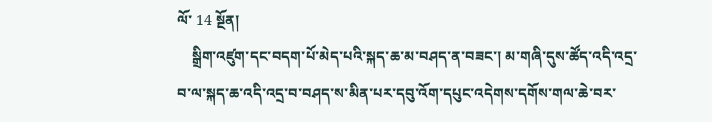ལོ་ 14 སྔོན།
    སྒྲིག་འཛུག་དང་བདག་པོ་མེད་པའི་སྐད་ཆ་མ་བཤད་ན་བཟང་། མ་གཞི་དུས་ཚོད་འདི་འདྲ་བ་ལ་སྐད་ཆ་འདི་འདྲ་བ་བཤད་ས་མིན་པར་དབུ་འོག་དཔུང་འདེགས་དགོས་གལ་ཆེ་བར་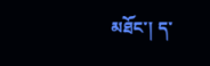མཐོང་། ད་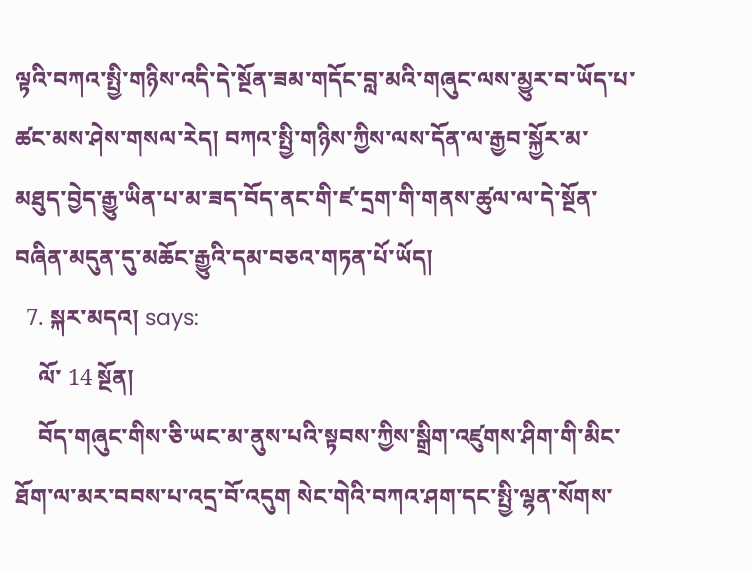ལྟའི་བཀའ་སྤྱི་གཉིས་འདི་དེ་སྔོན་ཟམ་གདོང་བླ་མའི་གཞུང་ལས་མྱུར་བ་ཡོད་པ་ཚང་མས་ཤེས་གསལ་རེད། བཀའ་སྤྱི་གཉིས་ཀྱིས་ལས་དོན་ལ་རྒྱབ་སྐྱོར་མ་མཐུད་བྱེད་རྒྱུ་ཡིན་པ་མ་ཟད་བོད་ནང་གི་ཛ་དྲག་གི་གནས་ཚུལ་ལ་དེ་སྔོན་བཞིན་མདུན་དུ་མཆོང་རྒྱུའི་དམ་བཅའ་གཏན་པོ་ཡོད།
  7. སྐར་མདའ། says:
    ལོ་ 14 སྔོན།
    བོད་གཞུང་གིས་ཅི་ཡང་མ་ནུས་པའི་སྟབས་ཀྱིས་སྒྲིག་འཛུགས་ཤིག་གི་མིང་ཐོག་ལ་མར་བབས་པ་འདྲ་བོ་འདུག སེང་གེའི་བཀའ་ཤག་དང་སྤྱི་ལྷན་སོགས་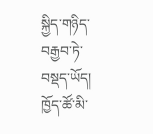སྐྱིད་གཉིད་བརྒྱབ་ཏེ་བསྡད་ཡོད། ཁྱོད་ཚོ་མི་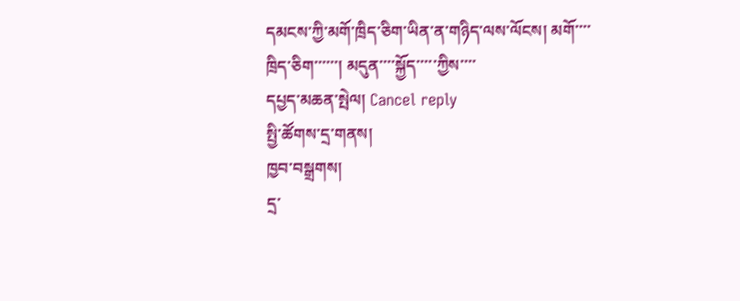དམངས་ཀྱི་མགོ་ཁྲིད་ཅིག་ཡིན་ན་གཉིད་ལས་ལོངས། མགོ་་་་ཁྲིད་ཅིག་་་་་་། མདུན་་་་སྐྱོད་་་་་ཀྱིས་་་་
དཔྱད་མཆན་སྤེལ། Cancel reply
སྤྱི་ཚོགས་དྲ་གནས།
ཁྱབ་བསྒྲགས།
དྲ་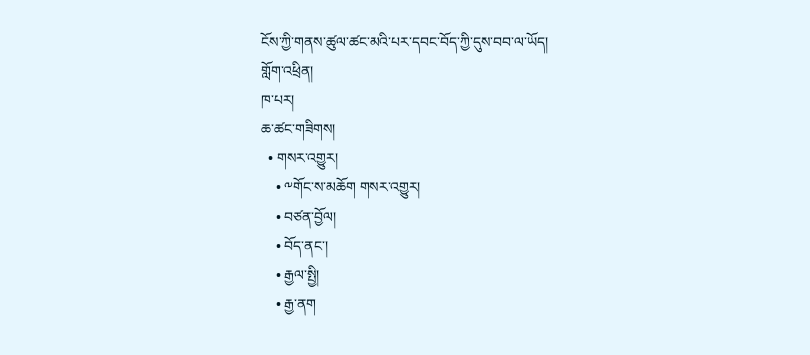ངོས་ཀྱི་གནས་ཚུལ་ཚང་མའི་པར་དབང་བོད་ཀྱི་དུས་བབ་ལ་ཡོད།
གློག་འཕྲིན།
ཁ་པར།
ཆ་ཚང་གཟིགས།
  • གསར་འགྱུར།
    • ༸གོང་ས་མཆོག གསར་འགྱུར།
    • བཙན་བྱོལ།
    • བོད་ནང་།
    • རྒྱལ་སྤྱི།
    • རྒྱ་ནག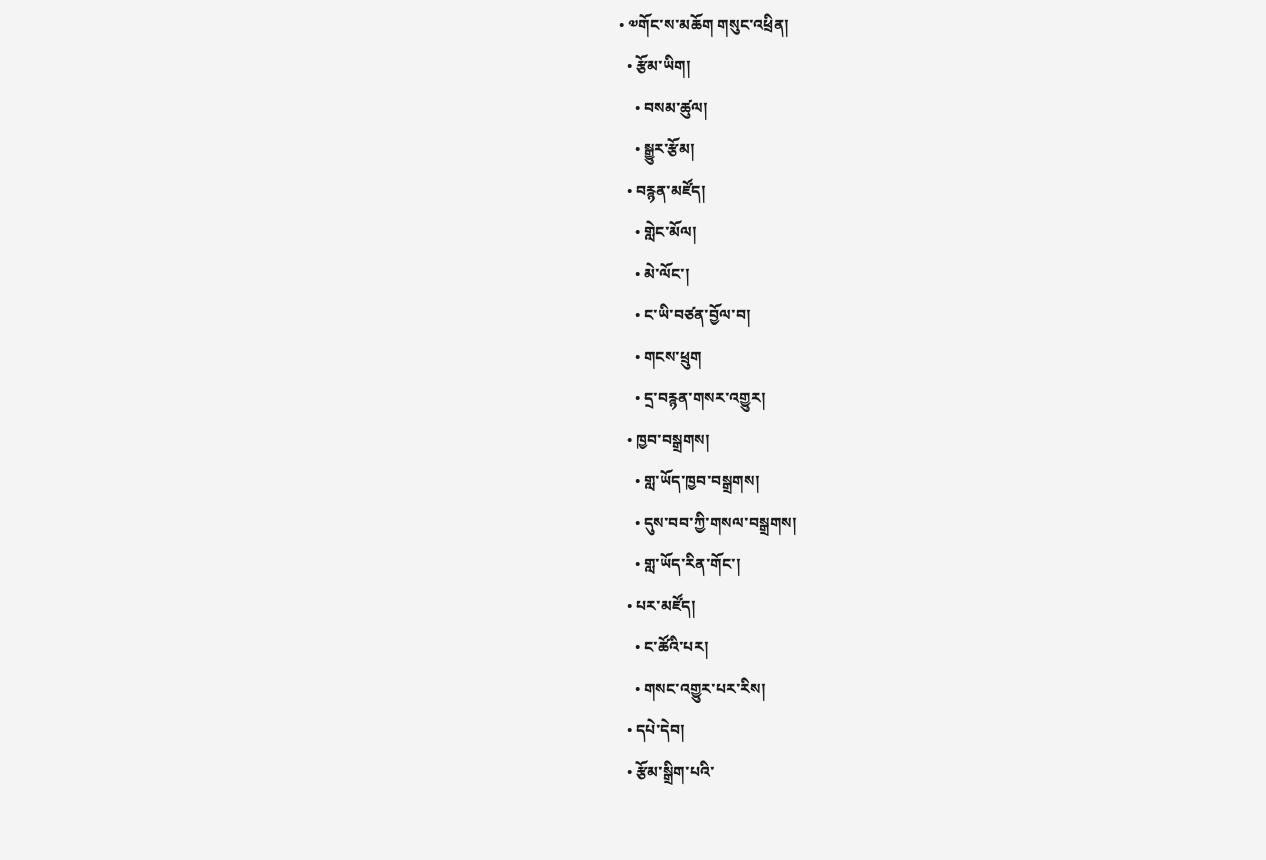• ༧གོང་ས་མཆོག གསུང་འཕྲིན།
  • རྩོམ་ཡིག།
    • བསམ་ཚུལ།
    • སྒྱུར་རྩོམ།
  • བརྙན་མཛོད།
    • གླེང་མོལ།
    • མེ་ལོང་།
    • ང་ཡི་བཙན་བྱོལ་བ།
    • གངས་ཕྲུག
    • དྲ་བརྙན་གསར་འགྱུར།
  • ཁྱབ་བསྒྲགས།
    • གླ་ཡོད་ཁྱབ་བསྒྲགས།
    • དུས་བབ་ཀྱི་གསལ་བསྒྲགས།
    • གླ་ཡོད་རིན་གོང་།
  • པར་མཛོད།
    • ང་ཚོའི་པར།
    • གསང་འགྱུར་པར་རིས།
  • དཔེ་དེབ།
  • རྩོམ་སྒྲིག་པའི་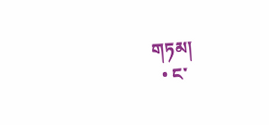གཏམ།
  • ང་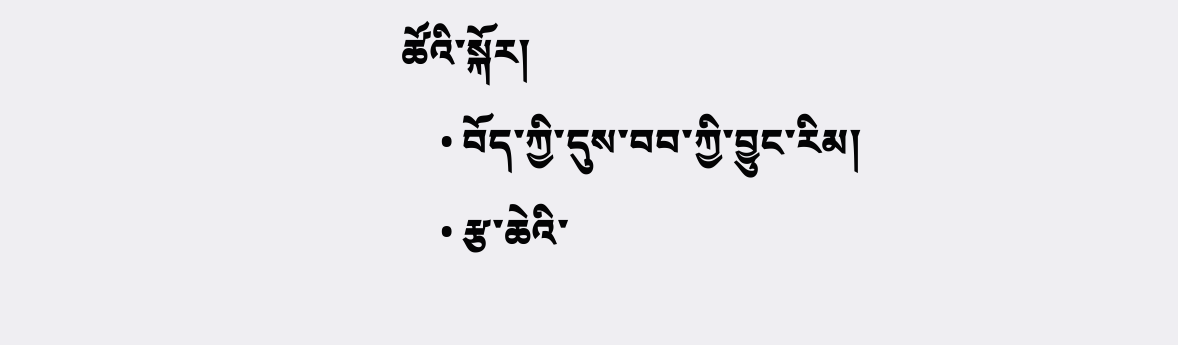ཚོའི་སྐོར།
    • བོད་ཀྱི་དུས་བབ་ཀྱི་བྱུང་རིམ།
    • རྩ་ཆེའི་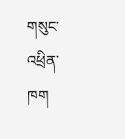གསུང་འཕྲིན་ཁག